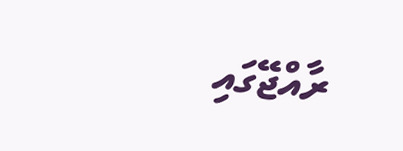ރާއްޖޭގައި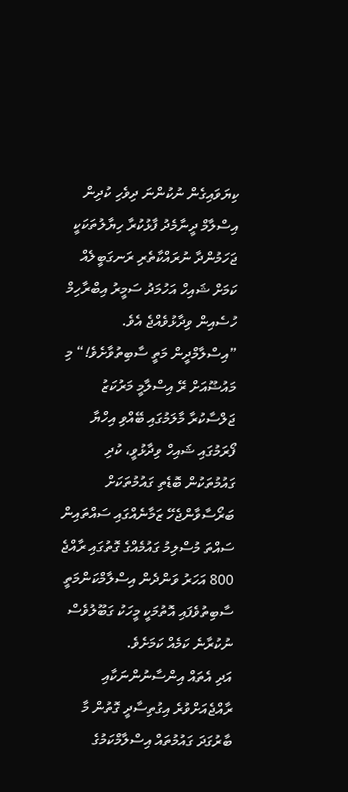ކިޔަވައިގެން ނުކުންނަ ދިވެހި ކުދިން އިސްލާމް ދީނާމެދު ފާޅުކުރާ ހިޔާލުތަކަކީ ޖަހަމުންދާ ނުރައްކާތެރި ރަނގަބީލެއް ކަމަށް ޝައިހް އަހުމަދު ސަމީރު އިބްރާހިމް ހުސެއިން ވިދާޅުވެއްޖެ އެވެ.
”އިސްލާމްދީން މަތީ ސާބިތުވާށެވެ!“ މި މައުޟޫއަށް ރޭ އިސްލާމީ މަރުކަޒު ޖަލްސާކުރާ މާލަމުގައި ބޭއްވި އިހްޔާ ފޯރަމުގައި ޝައިހް ވިދާޅުވީ، ކުދި ގައުމުތަކުން ބޮޑެތި ގައުމުތަކަށް ބަރޯސާވާންޖެހޭ ޒަމާނެއްގައި ސައްތައިން ސައްތަ މުސްލިމު ގައުމެއްގެ ގޮތުގައި ރާއްޖެ 800 އަހަރު ވަންދެން އިސްލާމްކަންމަތީ ސާބިތުވެފައި އޮތުމަކީ މީހަކު ގަބޫލުވެސް ނުކުރާނެ ކަމެއް ކަމަށެވެ.
އަދި އެތައް އިންސާނުންނަކާއި ރާއްޖެއަށްވުރެ އިގުތިސާދީ ގޮތުން މާ ބާރުގަދަ ގައުމުތައް އިސްލާމްކަމުގެ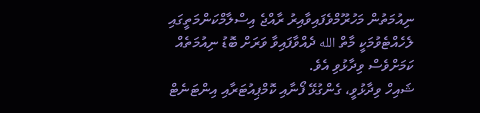ނިއުމަތުން މަހުރޫމްވެފައިވާއިރު ރާއްޖެ އިސްލާމްކަންމަތީގައި ލެހެއްޓެވުމަކީ މާތް الله ދެއްވާފައިވާ ވަރަށް ބޮޑު ނިއުމަތެއް ކަމަށްވެސް ވިދާޅުވި އެވެ.
ޝައިހް ވިދާޅުވީ، ގެންގުޅޭ ފޯނާއި ކޮމްޕިއުޓަރާއި އިންޓަނެޓް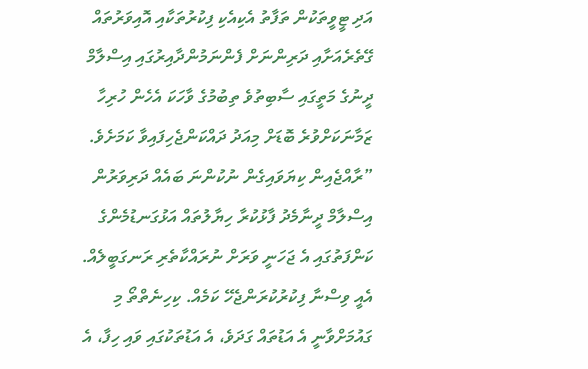އަދި ޓީވީތަކުން ތަފާތު އެކިއެކި ފިކުރުތަކާއި އޮއިވަރުތައް ގޭތެރެއަށާއި ދަރިންނަށް ފެންނަމުންދާއިރުގައި އިސްލާމް ދީނުގެ މަތީގައި ސާބިތުވެ ތިބުމުގެ ވާހަކަ އެހެން ހުރިހާ ޒަމާނަކަށްވުރެ ބޮޑަށް މިއަދު ދައްކަންޖެހިފައިވާ ކަމަށެވެ.
”ރާއްޖެއިން ކިޔަވައިގެން ނުކުންނަ ބައެއް ދަރިވަރުން އިސްލާމް ދީނާމެދު ފާޅުކުރާ ހިޔާލުތައް އަޅުގަނޑުމެންގެ ކަންފަތުގައި އެ ޖަހަނީ ވަރަށް ނުރައްކާތެރި ރަނގަބީލެއް. އެއީ ވިސްނާ ފިކުރުކުރަންޖެހޭ ކަމެއް. ކިހިނެތްތޯ މި ގައުމަށްވާނީ އެ އަޑުތައް ގަދަވެ، އެ އަޑުތަކުގައި ވައި ހިފާ، އެ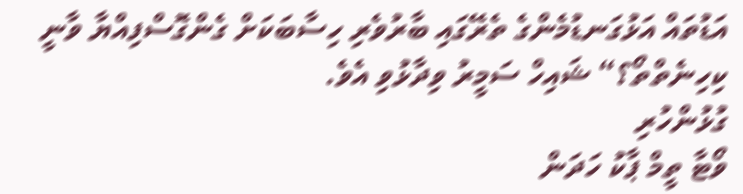އަޑުތައް އަޅުގަނޑުމެންގެ ތެރޭގައި ބާރުވެރި ހިސާބަކަށް ގެންގޮސްފިއްޔާ ވާނީ ކިހިނެތްތޯ؟“ ޝައިހް ސަމީރު ވިދާޅުވި އެވެ.
ގުޅުންހުރި
ވޯޓާ ތީމް ޕާކު ހަދަން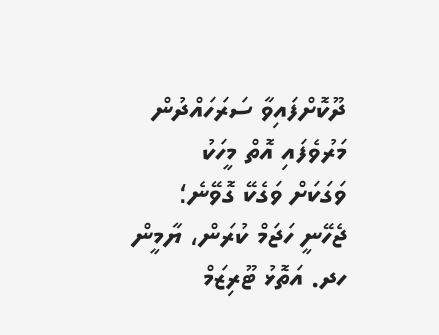ދޫކޮށްފައިވާ ސަރަހައްދުން މަރުވެފައި އޮތް މީހަކު
ވަގަކަށް ވަގެކޭ ގޮވޭނެ؛ ޖެހޭނީ ހަޖަމް ކުރަން، ޔާމީން
ހދ. އަތޮޅު ޓޫރިޒަމް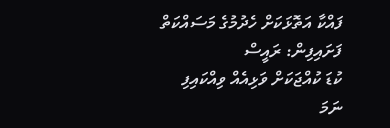ފައްކާ އަތޮޅަކަށް ހެދުމުގެ މަސައްކަތް ފަށައިފިން: ރައީސް
ކުޑަ ކުއްޖަކަށް ވަޅިއެއް ވިއްކައިފި ނަމަ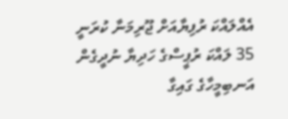އެއްލައްކަ ރުފިޔާއަށް ޖޫރިމަނާ ކުރަނީ
35 ލައްކަ ރުޕީސްގެ ހަދިޔާ ނުދީގެން އަނބިމީހާގެ ގައިގާ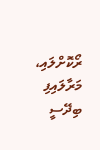ރޯކޮށްލައި، މަރާލައިފި
ބިދޭސީ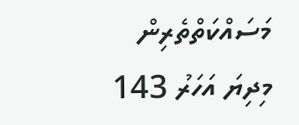މަސައްކަތްތެރިން މިދިޔަ އަހަރު 143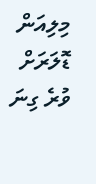މިލިއަން ޑޮލަރަށް ވުރެ ގިނަ